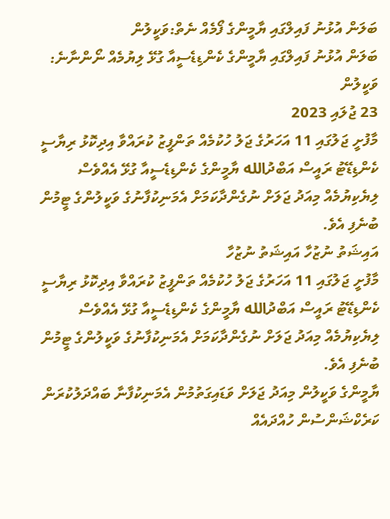ބަލަން އުޅުނު ފައިލްގައި ޔާމީންގެ ފޯމެއް ނެތް:ވަކީލުން
ބަލަން އުޅުނު ފައިލްގައި ޔާމީންގެ ކެންޑިޑެސީއާ ގުޅޭ ލިޔުމެއް ނޯންނާނެ: ވަކީލުން
23 ޖުލައި 2023
މާފުށީ ޖަލުގައި 11 އަހަރުގެ ޖަލު ހުކުމެއް ތަންފީޒު ކުރައްވާ އިދިކޮޅު ރިޔާސީ ކެންޑިޑޭޓު ރައީސް އަބްދުالله ޔާމީންގެ ކެންޑިޑެސީއާ ގުޅޭ އެއްވެސް ލިޔެކިޔުމެއް މިއަދު ޖަލަށް ނުގެންދާކަމަށް އެމަނިކުފާނުގެ ވަކީލުންގެ ޓީމުން ބުނެފި އެވެ.
އައިޝަތު ނުޒުހާ އައިޝަތު ނުޒުހާ
މާފުށީ ޖަލުގައި 11 އަހަރުގެ ޖަލު ހުކުމެއް ތަންފީޒު ކުރައްވާ އިދިކޮޅު ރިޔާސީ ކެންޑިޑޭޓު ރައީސް އަބްދުالله ޔާމީންގެ ކެންޑިޑެސީއާ ގުޅޭ އެއްވެސް ލިޔެކިޔުމެއް މިއަދު ޖަލަށް ނުގެންދާކަމަށް އެމަނިކުފާނުގެ ވަކީލުންގެ ޓީމުން ބުނެފި އެވެ.
ޔާމީންގެ ވަކީލުން މިއަދު ޖަލަށް ވަޑައިގަތުމުން އެމަނިކުފާނާ ބައްދަލުކުރަން ކަރެކްޝަންސުން ހުއްދައެއް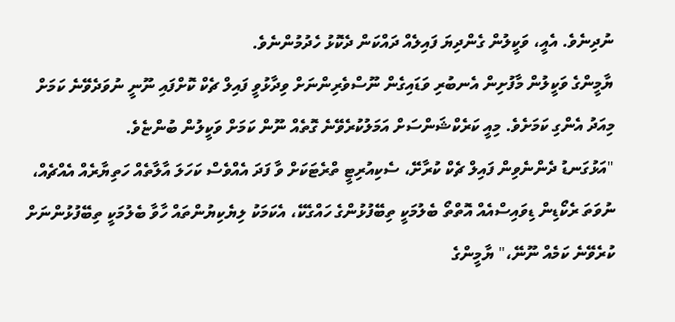ނުދިނެވެ. އެއީ، ވަކީލުން ގެންދިޔަ ފައިލެއް ދައްކަން ދެކޮޅު ހެދުމުންނެވެ.
ޔާމީންގެ ވަކީލުން މާފުށިން އެނބުރި ވަޑައިގެން ނޫސްވެރިންނަށް ވިދާޅުވީ ފައިލް ޗެކް ކޮށްފައި ނޫނީ ނުވަދެވޭނެ ކަމަށް މިއަދު އެންގި ކަމަށެވެ. މިއީ ކަރެކްޝަންސަށް އަމަލުކުރެވޭނެ ގޮތެއް ނޫން ކަމަށް ވަކީލުން ބުންޏެވެ.
"އަޅުގަނޑު ދެންނެވިން ފައިލް ޗެކް ކުރާށޭ، ސެކިއުރިޓީ ތްރެޓަކަށް ވާ ފަދަ އެއްވެސް ކަހަލަ އާލާތެއް ހަތިޔާރެއް އެއްޗެއް، ނުވަތަ ރެކޯޑިން ޑިވައިސްއެއް އޮތްތޯ ބެލުމަކީ ތިބޭފުޅުންގެ ހައްގެކޭ، އެކަމަކު ލިޔެކިޔުންތައް ހާވާ ބެލުމަކީ ތިބޭފުޅުންނަށް ކުރެވޭނެ ކަމެއް ނޫނޭ،" ޔާމީންގެ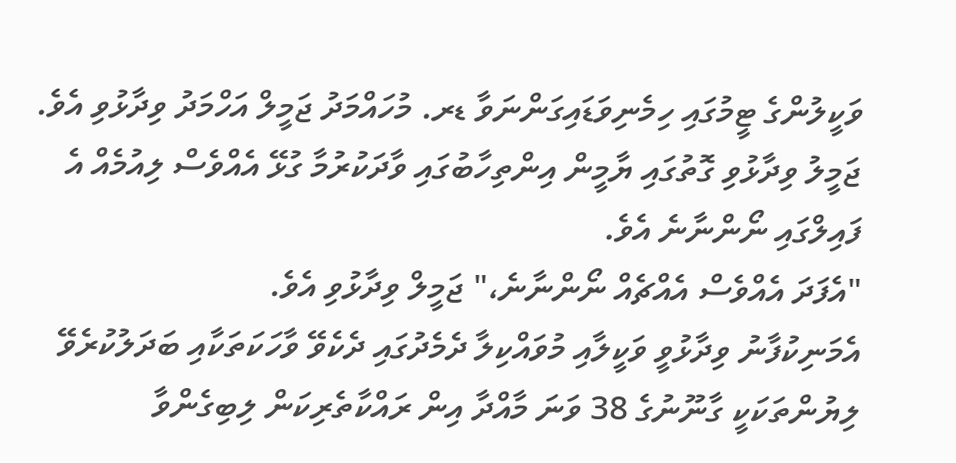ވަކީލުންގެ ޓީމުގައި ހިމެނިވަޑައިގަންނަވާ ޑރ. މުހައްމަދު ޖަމީލް އަހްމަދު ވިދާޅުވި އެވެ.
ޖަމީލު ވިދާޅުވި ގޮތުގައި ޔާމީން އިންތިހާބުގައި ވާދަކުރުމާ ގުޅޭ އެއްވެސް ލިއުމެއް އެ ފައިލްގައި ނޯންނާނެ އެވެ.
"އެފަދަ އެއްވެސް އެއްޗެއް ނޯންނާނެ،" ޖަމީލް ވިދާޅުވި އެވެ.
އެމަނިކުފާނު ވިދާޅުވީ ވަކީލާއި މުވައްކިލާ ދެމެދުގައި ދެކެވޭ ވާހަކަތަކާއި ބަދަލުކުރެވޭ ލިޔުންތަކަކީ ގާނޫނުގެ 38 ވަނަ މާއްދާ އިން ރައްކާތެރިކަން ލިބިގެންވާ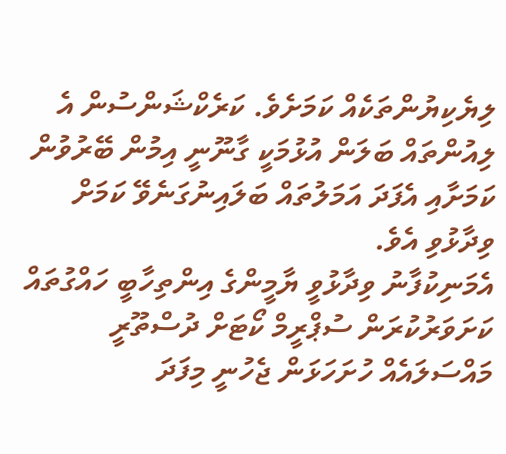ލިޔެކިޔުންތަކެއް ކަމަށެވެ. ކަރެކްޝަންސުން އެ ލިއުންތައް ބަލަން އުޅުމަކީ ގާނޫނީ އިމުން ބޭރުވުން ކަމަށާއި އެފަދަ އަމަލުތައް ބަލައިނުގަނެވޭ ކަމަށް ވިދާޅުވި އެވެ.
އެމަނިކުފާނު ވިދާޅުވީ ޔާމީންގެ އިންތިހާބީ ހައްގުތައް ކަށަވަރުކުރަން ސުޕްރީމް ކޯޓަށް ދުސްތޫރީ މައްސަލައެއް ހުށަހަޅަން ޖެހުނީ މިފަދަ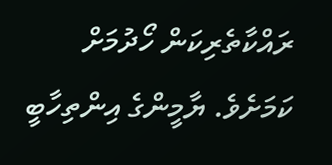ރައްކާތެރިކަން ހޯދުމަށް ކަމަށެވެ. ޔާމީންގެ އިންތިހާބީ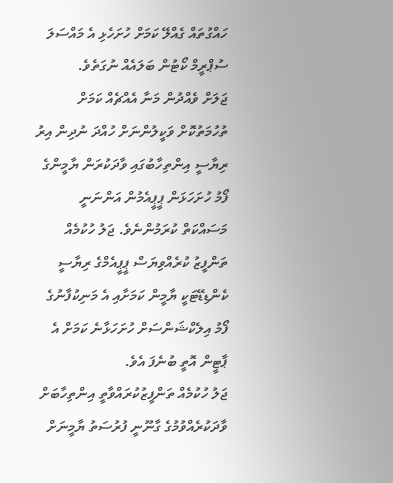ހައްގުތައް ގެއްލޭ ކަމަށް ހުށަހެޅި އެ މައްސަލަ ސުޕްރީމް ކޯޓުން ބަލައެއް ނުގަތެވެ.
ޖަލަށް ވެއްދުން މަނާ އެއްޗެއް ކަމަށް ތުހުމަތުކޮށް ވަކީލުންނަށް ހުއްދަ ނުދިން އިރު ރިޔާސީ އިންތިހާބުގައި ވާދަކުރަން ޔާމީންގެ ފޯމު ހުށަހަޅަން ޕީޕީއެމުން އަންނަނީ މަސައްކަތް ކުރަމުންނެވެ. ޖަލު ހުކުމެއް ތަންފީޒު ކުރެއްވިޔަސް ޕީޕީއެމްގެ ރިޔާސީ ކެންޑިޑޭޓަކީ ޔާމީން ކަމަށާއި އެ މަނިކުފާނުގެ ފޯމު އިލެކްޝަންސަށް ހުށަހަޅާނެ ކަމަށް އެ ޕާޓީން އޮތީ ބުނެފަ އެވެ.
ޖަލު ހުކުމެއް ތަންފީޒުކުރައްވާތީ އިންތިހާބަށް ވާދަކުރެއްވުމުގެ ގާނޫނީ ފުރުސަތު ޔާމީނަށް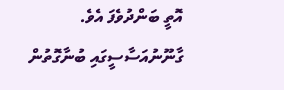އޮތީ ބަންދުވެފަ އެވެ.
ގާނޫނުއަސާސީގައި ބުނާގޮތުން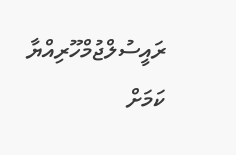ރައީސުލްޖުމްހޫރިއްޔާ ކަމަށް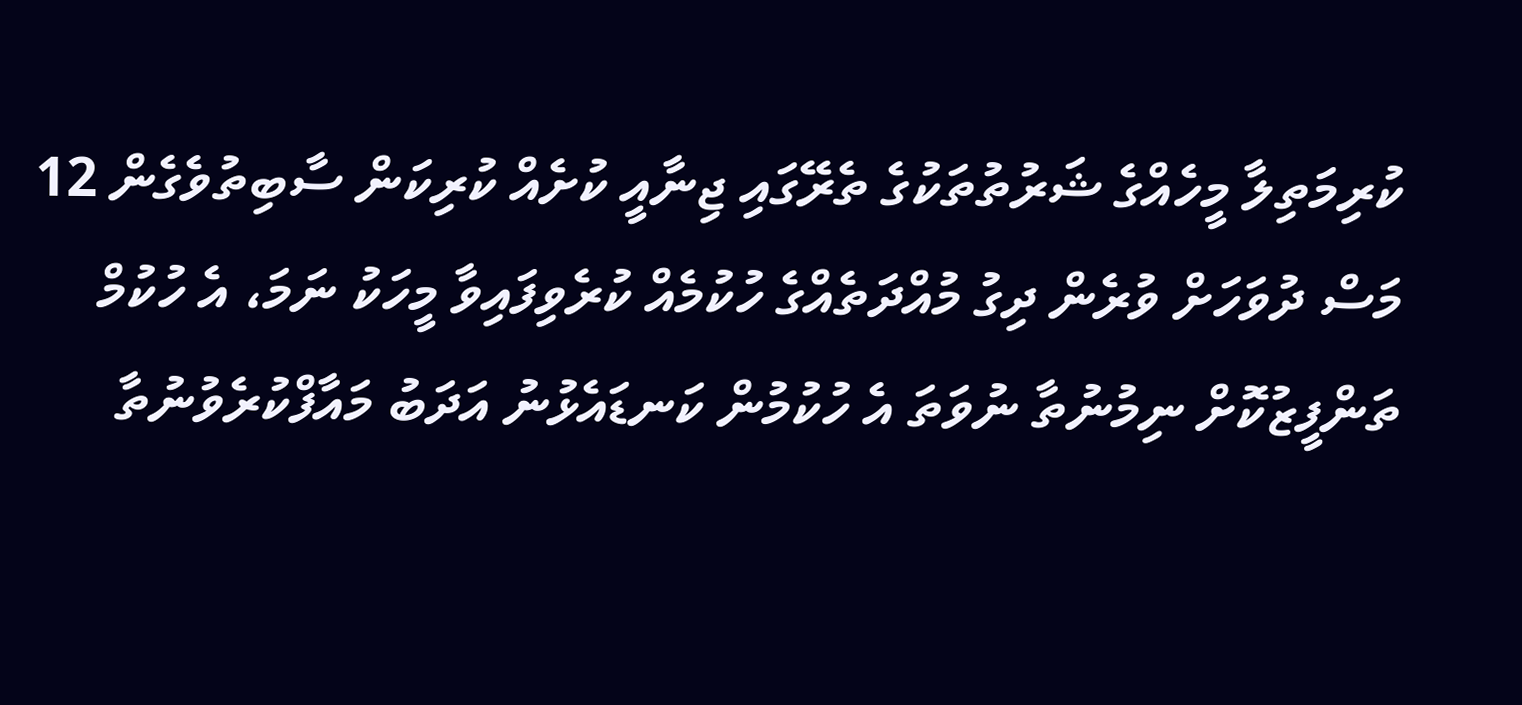ކުރިމަތިލާ މީހެއްގެ ޝަރުތުތަކުގެ ތެރޭގައި ޖިނާއީ ކުށެއް ކުރިކަން ސާބިތުވެގެން 12 މަސް ދުވަހަށް ވުރެން ދިގު މުއްދަތެއްގެ ހުކުމެއް ކުރެވިފައިވާ މީހަކު ނަމަ، އެ ހުކުމް ތަންފީޒުކޮށް ނިމުނުތާ ނުވަތަ އެ ހުކުމުން ކަނޑައެޅުނު އަދަބު މައާފްކުރެވުނުތާ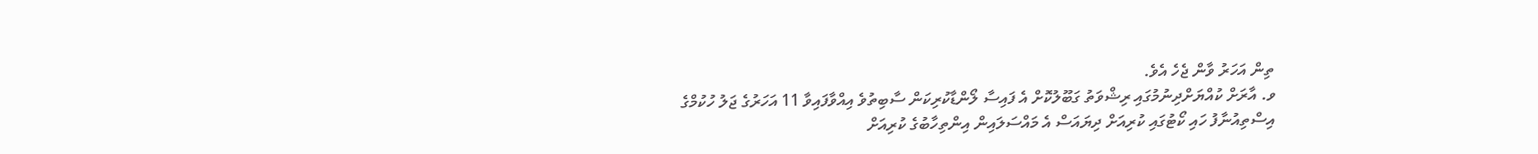ތިން އަހަރު ވާން ޖެހެ އެވެ.
ވ. އާރަށް ކުއްޔަށްދިނުމުގައި ރިޝްވަތު ގަބޫލުކޮށް އެ ފައިސާ ލޯންޑާކުރިކަން ސާބިތުވެ އިއްވާފައިވާ 11 އަހަރުގެ ޖަލު ހުކުމްގެ އިސްތިއުނާފު ހައި ކޯޓުގައި ކުރިއަށް ދިޔައަސް އެ މައްސަލައިން އިންތިހާބުގެ ކުރިއަށް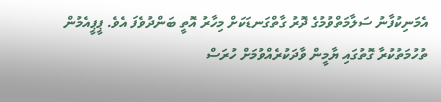އެމަނިކުފާނު ސަލާމަތްވުމުގެ ދޮރު ގާތްގަނޑަކަށް މިހާރު އޮތީ ބަންދުވެފަ އެވެ. ޕީޕީއެމުން ތުހުމަތުކުރާ ގޮތުގައި ޔާމީން ވާދަކުރެއްވުމަށް ހުރަސް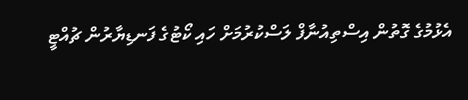އެޅުމުގެ ގޮތުން އިސްތިއުނާފް ލަސްކުރުމަށް ހައި ކޯޓުގެ ފަނޑިޔާރުން ޗުއްޓީ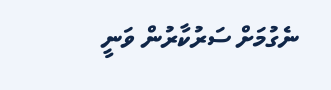ނެގުމަށް ސަރުކާރުން ވަނީ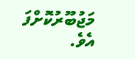މަޖުބޫރުކޮށްފަ އެވެ.